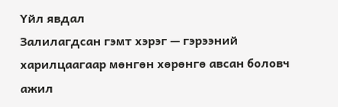Үйл явдал
Залилагдсан гэмт хэрэг — гэрээний харилцаагаар мөнгөн хөрөнгө авсан боловч ажил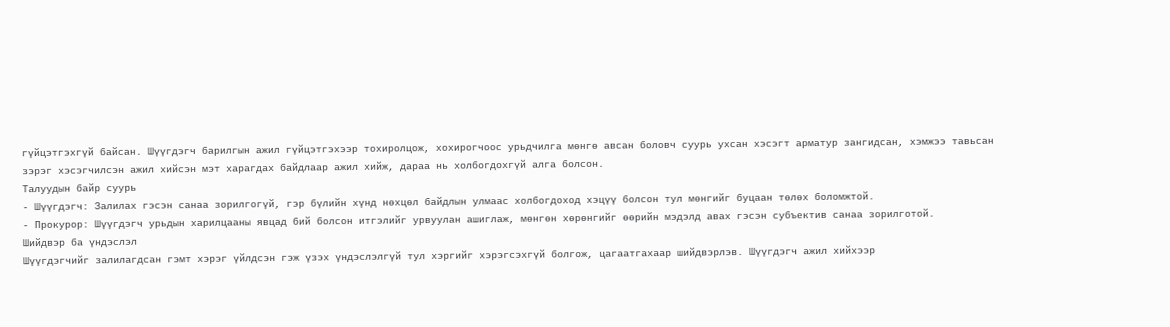гүйцэтгэхгүй байсан. Шүүгдэгч барилгын ажил гүйцэтгэхээр тохиролцож, хохирогчоос урьдчилга мөнгө авсан боловч суурь ухсан хэсэгт арматур зангидсан, хэмжээ тавьсан зэрэг хэсэгчилсэн ажил хийсэн мэт харагдах байдлаар ажил хийж, дараа нь холбогдохгүй алга болсон.
Талуудын байр суурь
- Шүүгдэгч: Залилах гэсэн санаа зорилгогүй, гэр бүлийн хүнд нөхцөл байдлын улмаас холбогдоход хэцүү болсон тул мөнгийг буцаан төлөх боломжтой.
- Прокурор: Шүүгдэгч урьдын харилцааны явцад бий болсон итгэлийг урвуулан ашиглаж, мөнгөн хөрөнгийг өөрийн мэдэлд авах гэсэн субъектив санаа зорилготой.
Шийдвэр ба үндэслэл
Шүүгдэгчийг залилагдсан гэмт хэрэг үйлдсэн гэж үзэх үндэслэлгүй тул хэргийг хэрэгсэхгүй болгож, цагаатгахаар шийдвэрлэв. Шүүгдэгч ажил хийхээр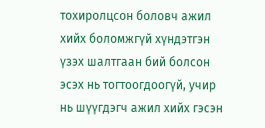тохиролцсон боловч ажил хийх боломжгүй хүндэтгэн үзэх шалтгаан бий болсон эсэх нь тогтоогдоогүй, учир нь шүүгдэгч ажил хийх гэсэн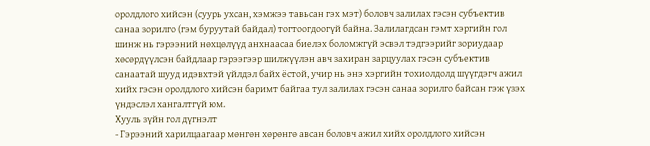оролдлого хийсэн (суурь ухсан, хэмжээ тавьсан гэх мэт) боловч залилах гэсэн субъектив санаа зорилго (гэм буруутай байдал) тогтоогдоогүй байна. Залилагдсан гэмт хэргийн гол шинж нь гэрээний нөхцөлүүд анхнаасаа биелэх боломжгүй эсвэл тэдгээрийг зориудаар хөсөрдүүлсэн байдлаар гэрээгээр шилжүүлэн авч захиран зарцуулах гэсэн субъектив санаатай шууд идэвхтэй үйлдэл байх ёстой, учир нь энэ хэргийн тохиолдолд шүүгдэгч ажил хийх гэсэн оролдлого хийсэн баримт байгаа тул залилах гэсэн санаа зорилго байсан гэж үзэх үндэслэл хангалтгүй юм.
Хууль зүйн гол дүгнэлт
- Гэрээний харилцаагаар мөнгөн хөрөнгө авсан боловч ажил хийх оролдлого хийсэн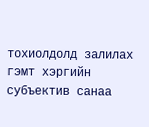тохиолдолд залилах гэмт хэргийн субъектив санаа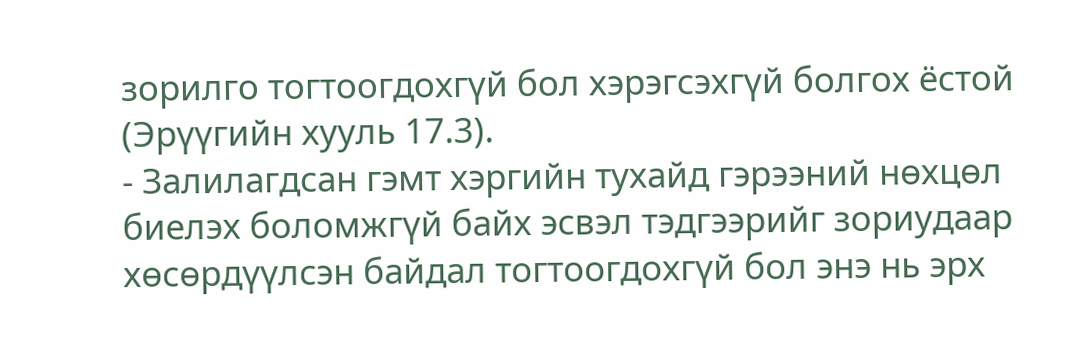зорилго тогтоогдохгүй бол хэрэгсэхгүй болгох ёстой (Эрүүгийн хууль 17.3).
- Залилагдсан гэмт хэргийн тухайд гэрээний нөхцөл биелэх боломжгүй байх эсвэл тэдгээрийг зориудаар хөсөрдүүлсэн байдал тогтоогдохгүй бол энэ нь эрх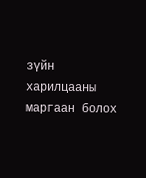зүйн харилцааны маргаан болох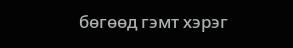бөгөөд гэмт хэрэг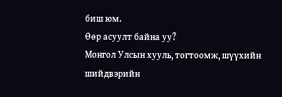биш юм.
Өөр асуулт байна уу?
Монгол Улсын хууль, тогтоомж, шүүхийн шийдвэрийн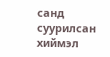санд суурилсан хиймэл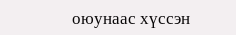оюунаас хүссэн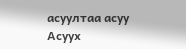асуултаа асуу
Асуух